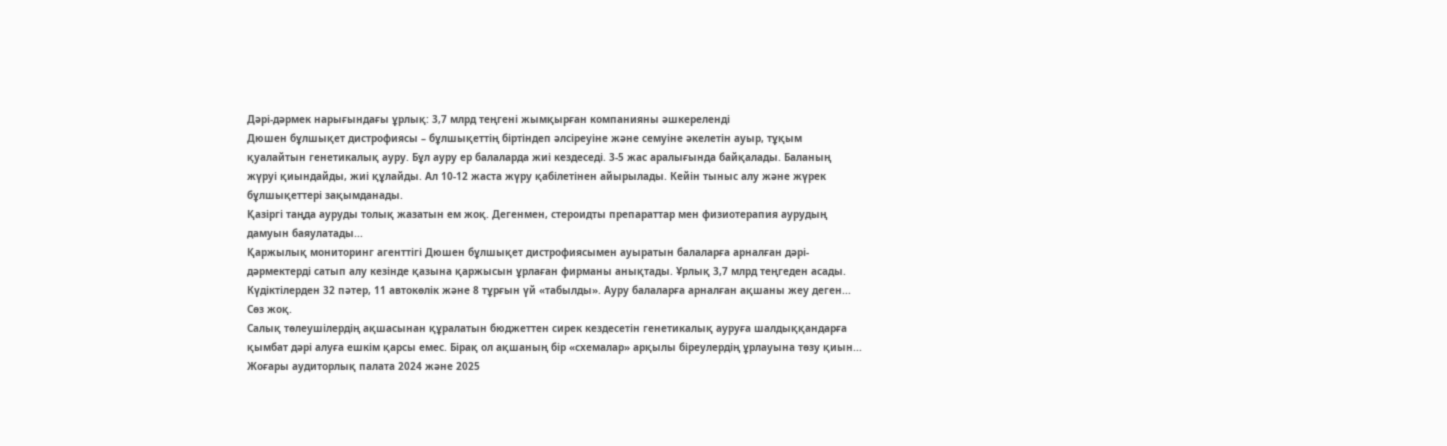Дәрі-дәрмек нарығындағы ұрлық: 3,7 млрд теңгені жымқырған компанияны әшкереленді
Дюшен бұлшықет дистрофиясы – бұлшықеттің біртіндеп әлсіреуіне және семуіне әкелетін ауыр, тұқым қуалайтын генетикалық ауру. Бұл ауру ер балаларда жиі кездеседі. 3-5 жас аралығында байқалады. Баланың жүруі қиындайды, жиі құлайды. Ал 10-12 жаста жүру қабілетінен айырылады. Кейін тыныс алу және жүрек бұлшықеттері зақымданады.
Қазіргі таңда ауруды толық жазатын ем жоқ. Дегенмен, стероидты препараттар мен физиотерапия аурудың дамуын баяулатады...
Қаржылық мониторинг агенттігі Дюшен бұлшықет дистрофиясымен ауыратын балаларға арналған дәрі-дәрмектерді сатып алу кезінде қазына қаржысын ұрлаған фирманы анықтады. Ұрлық 3,7 млрд теңгеден асады.
Күдіктілерден 32 пәтер, 11 автокөлік және 8 тұрғын үй «табылды». Ауру балаларға арналған ақшаны жеу деген... Сөз жоқ.
Салық төлеушілердің ақшасынан құралатын бюджеттен сирек кездесетін генетикалық ауруға шалдыққандарға қымбат дәрі алуға ешкім қарсы емес. Бірақ ол ақшаның бір «схемалар» арқылы біреулердің ұрлауына төзу қиын...
Жоғары аудиторлық палата 2024 және 2025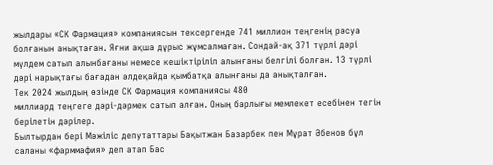жылдары «СК Фармация» компаниясын тексергенде 741 миллион теңгенің рәсуа болғанын анықтаған. Яғни ақша дұрыс жұмсалмаған. Сондай-ақ 371 түрлі дәрі мүлдем сатып алынбағаны немесе кешіктіріліп алынғаны белгілі болған. 13 түрлі дәрі нарықтағы бағадан әлдеқайда қымбатқа алынғаны да анықталған.
Тек 2024 жылдың өзінде СК Фармация компаниясы 480
миллиард теңгеге дәрі-дәрмек сатып алған. Оның барлығы мемлекет есебінен тегін
берілетін дәрілер.
Былтырдан бері Мәжіліс депутаттары Бақытжан Базарбек пен Мұрат Әбенов бұл саланы «фарммафия» деп атап Бас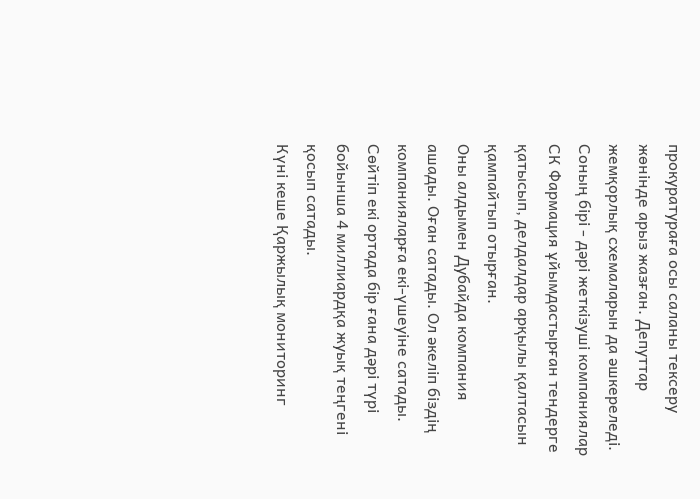прокуратураға осы саланы тексеру жөнінде арыз жазған. Депуттар жемқорлық схемаларын да әшкереледі. Соның бірі - дәрі жеткізуші компаниялар СК Фармация ұйымдастырған тендерге қатысып, делдалдар арқылы қалтасын қампайтып отырған.
Оны алдымен Дубайда компания ашады. Оған сатады. Ол әкеліп біздің компанияларға екі-үшеуіне сатады. Сөйтіп екі ортада бір ғана дәрі түрі бойынша 4 миллиардқа жуық теңгені қосып сатады.
Күні кеше Қаржылық мониторинг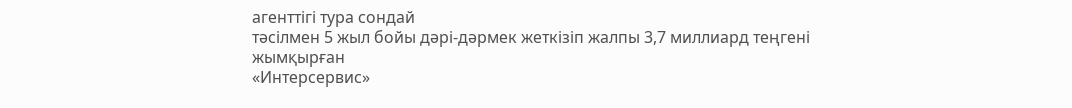агенттігі тура сондай
тәсілмен 5 жыл бойы дәрі-дәрмек жеткізіп жалпы 3,7 миллиард теңгені жымқырған
«Интерсервис»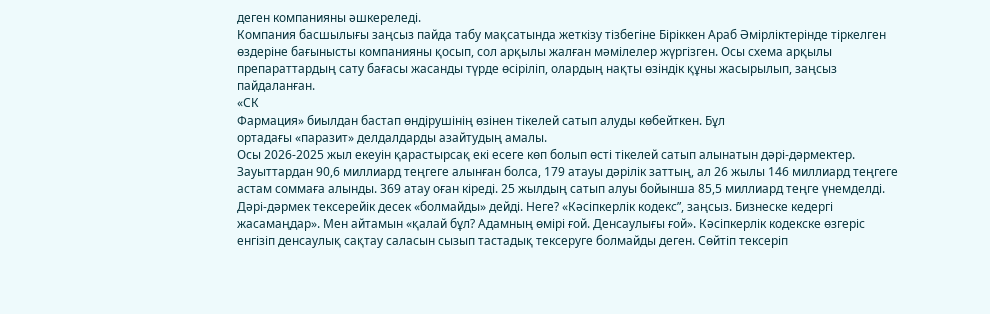деген компанияны әшкереледі.
Компания басшылығы заңсыз пайда табу мақсатында жеткізу тізбегіне Біріккен Араб Әмірліктерінде тіркелген өздеріне бағынысты компанияны қосып, сол арқылы жалған мәмілелер жүргізген. Осы схема арқылы препараттардың сату бағасы жасанды түрде өсіріліп, олардың нақты өзіндік құны жасырылып, заңсыз пайдаланған.
«СК
Фармация» биылдан бастап өндірушінің өзінен тікелей сатып алуды көбейткен. Бұл
ортадағы «паразит» делдалдарды азайтудың амалы.
Осы 2026-2025 жыл екеуін қарастырсақ екі есеге көп болып өсті тікелей сатып алынатын дәрі-дәрмектер. Зауыттардан 90,6 миллиард теңгеге алынған болса, 179 атауы дәрілік заттың, ал 26 жылы 146 миллиард теңгеге астам соммаға алынды. 369 атау оған кіреді. 25 жылдың сатып алуы бойынша 85,5 миллиард теңге үнемделді.
Дәрі-дәрмек тексерейік десек «болмайды» дейді. Неге? «Кәсіпкерлік кодекс”, заңсыз. Бизнеске кедергі жасамаңдар». Мен айтамын «қалай бұл? Адамның өмірі ғой. Денсаулығы ғой». Кәсіпкерлік кодекске өзгеріс енгізіп денсаулық сақтау саласын сызып тастадық тексеруге болмайды деген. Сөйтіп тексеріп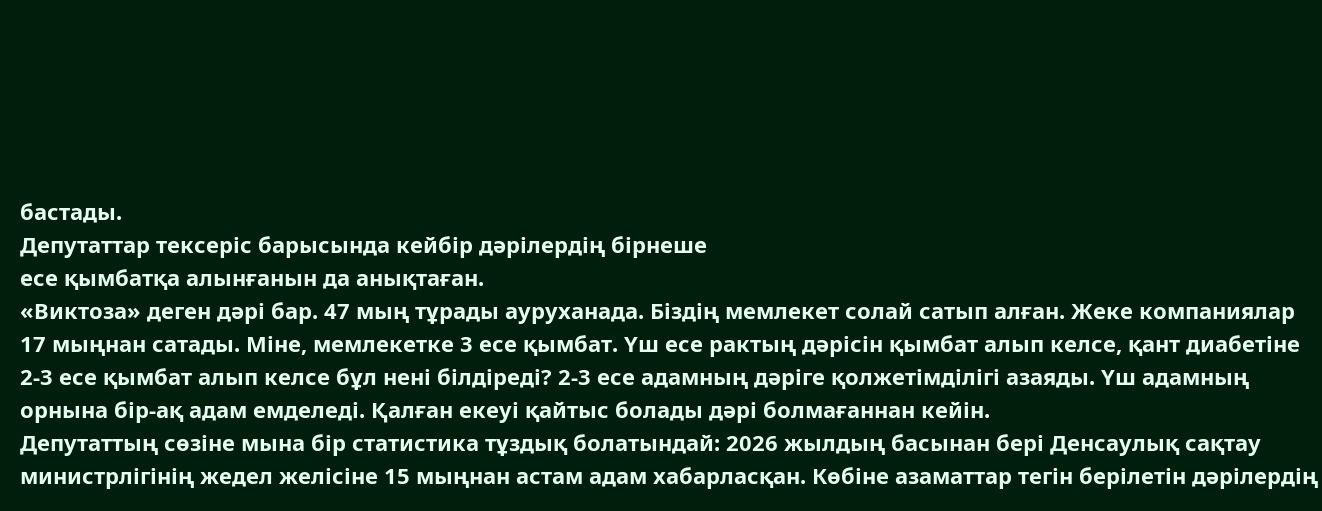бастады.
Депутаттар тексеріс барысында кейбір дәрілердің бірнеше
есе қымбатқа алынғанын да анықтаған.
«Виктоза» деген дәрі бар. 47 мың тұрады ауруханада. Біздің мемлекет солай сатып алған. Жеке компаниялар 17 мыңнан сатады. Міне, мемлекетке 3 есе қымбат. Үш есе рактың дәрісін қымбат алып келсе, қант диабетіне 2-3 есе қымбат алып келсе бұл нені білдіреді? 2-3 есе адамның дәріге қолжетімділігі азаяды. Үш адамның орнына бір-ақ адам емделеді. Қалған екеуі қайтыс болады дәрі болмағаннан кейін.
Депутаттың сөзіне мына бір статистика тұздық болатындай: 2026 жылдың басынан бері Денсаулық сақтау министрлігінің жедел желісіне 15 мыңнан астам адам хабарласқан. Көбіне азаматтар тегін берілетін дәрілердің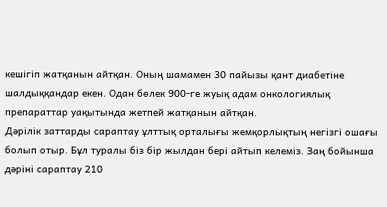кешігіп жатқанын айтқан. Оның шамамен 30 пайызы қант диабетіне шалдыққандар екен. Одан бөлек 900-ге жуық адам онкологиялық препараттар уақытында жетпей жатқанын айтқан.
Дәрілік заттарды сараптау ұлттық орталығы жемқорлықтың негізгі ошағы болып отыр. Бұл туралы біз бір жылдан бері айтып келеміз. Заң бойынша дәріні сараптау 210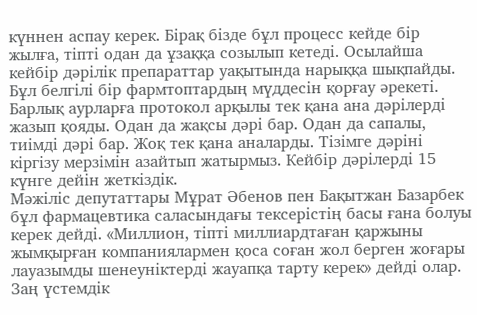күннен аспау керек. Бірақ бізде бұл процесс кейде бір жылға, тіпті одан да ұзаққа созылып кетеді. Осылайша кейбір дәрілік препараттар уақытында нарыққа шықпайды. Бұл белгілі бір фармтоптардың мүддесін қорғау әрекеті.
Барлық аурларға протокол арқылы тек қана ана дәрілерді жазып қояды. Одан да жақсы дәрі бар. Одан да сапалы, тиімді дәрі бар. Жоқ тек қана аналарды. Тізімге дәріні кіргізу мерзімін азайтып жатырмыз. Кейбір дәрілерді 15 күнге дейін жеткіздік.
Мәжіліс депутаттары Мұрат Әбенов пен Бақытжан Базарбек бұл фармацевтика саласындағы тексерістің басы ғана болуы керек дейді. «Миллион, тіпті миллиардтаған қаржыны жымқырған компаниялармен қоса соған жол берген жоғары лауазымды шенеуніктерді жауапқа тарту керек» дейді олар. Заң үстемдік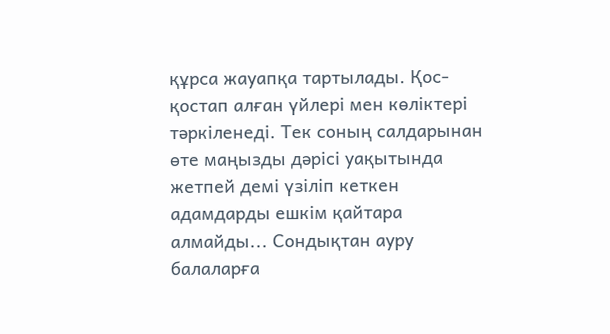құрса жауапқа тартылады. Қос-қостап алған үйлері мен көліктері тәркіленеді. Тек соның салдарынан өте маңызды дәрісі уақытында жетпей демі үзіліп кеткен адамдарды ешкім қайтара алмайды... Сондықтан ауру балаларға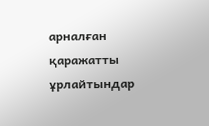арналған қаражатты ұрлайтындар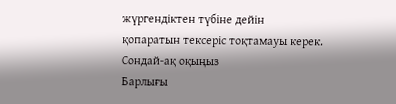жүргендіктен түбіне дейін қопаратын тексеріс тоқтамауы керек.
Сондай-ақ оқыңыз
Барлығы